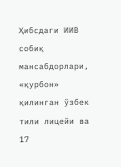Ҳибсдаги ИИВ собиқ мансабдорлари, «қурбон» қилинган ўзбек тили лицейи ва 17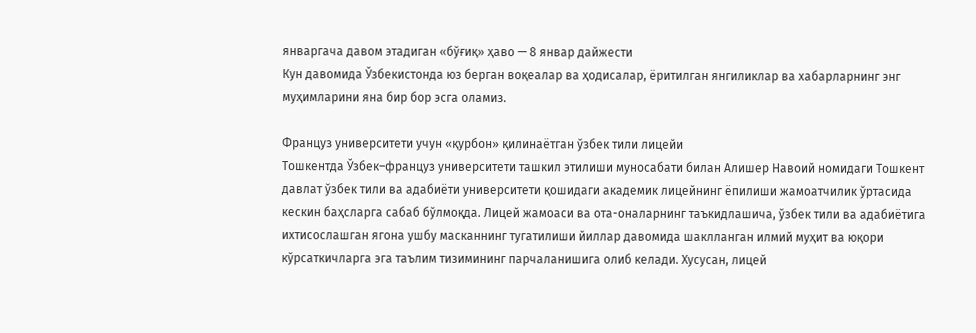январгача давом этадиган «бўғиқ» ҳаво — 8 январ дайжести
Кун давомида Ўзбекистонда юз берган воқеалар ва ҳодисалар, ёритилган янгиликлар ва хабарларнинг энг муҳимларини яна бир бор эсга оламиз.

Француз университети учун «қурбон» қилинаётган ўзбек тили лицейи
Тошкентда Ўзбек–француз университети ташкил этилиши муносабати билан Алишер Навоий номидаги Тошкент давлат ўзбек тили ва адабиёти университети қошидаги академик лицейнинг ёпилиши жамоатчилик ўртасида кескин баҳсларга сабаб бўлмоқда. Лицей жамоаси ва ота-оналарнинг таъкидлашича, ўзбек тили ва адабиётига ихтисослашган ягона ушбу масканнинг тугатилиши йиллар давомида шаклланган илмий муҳит ва юқори кўрсаткичларга эга таълим тизимининг парчаланишига олиб келади. Хусусан, лицей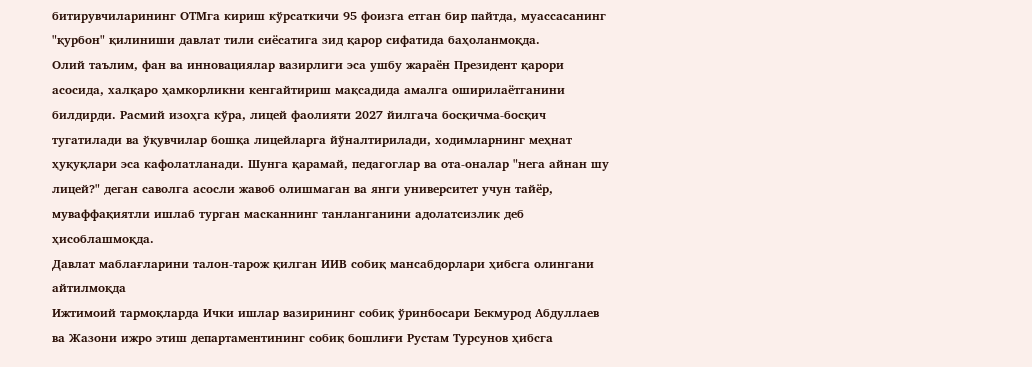битирувчиларининг ОТМга кириш кўрсаткичи 95 фоизга етган бир пайтда, муассасанинг "қурбон" қилиниши давлат тили сиёсатига зид қарор сифатида баҳоланмоқда.
Олий таълим, фан ва инновациялар вазирлиги эса ушбу жараён Президент қарори асосида, халқаро ҳамкорликни кенгайтириш мақсадида амалга оширилаётганини билдирди. Расмий изоҳга кўра, лицей фаолияти 2027 йилгача босқичма-босқич тугатилади ва ўқувчилар бошқа лицейларга йўналтирилади, ходимларнинг меҳнат ҳуқуқлари эса кафолатланади. Шунга қарамай, педагоглар ва ота-оналар "нега айнан шу лицей?" деган саволга асосли жавоб олишмаган ва янги университет учун тайёр, муваффақиятли ишлаб турган масканнинг танланганини адолатсизлик деб ҳисоблашмоқда.
Давлат маблағларини талон-тарож қилган ИИВ собиқ мансабдорлари ҳибсга олингани айтилмоқда
Ижтимоий тармоқларда Ички ишлар вазирининг собиқ ўринбосари Бекмурод Абдуллаев ва Жазони ижро этиш департаментининг собиқ бошлиғи Рустам Турсунов ҳибсга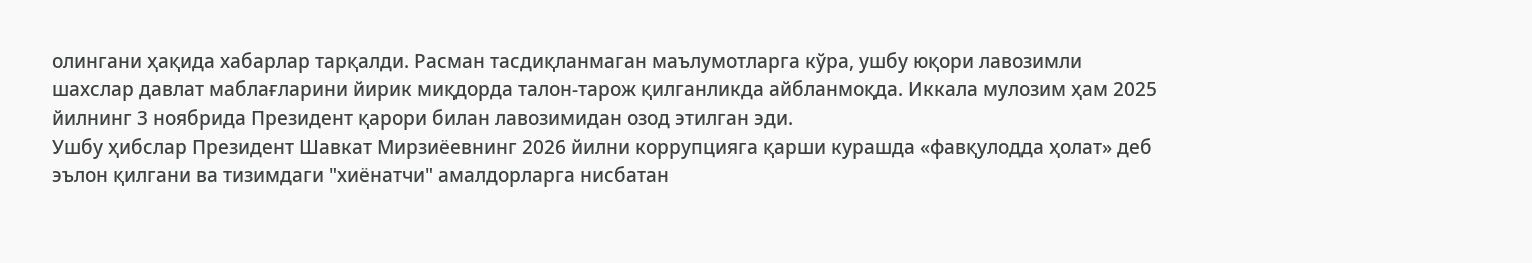олингани ҳақида хабарлар тарқалди. Расман тасдиқланмаган маълумотларга кўра, ушбу юқори лавозимли шахслар давлат маблағларини йирик миқдорда талон-тарож қилганликда айбланмоқда. Иккала мулозим ҳам 2025 йилнинг 3 ноябрида Президент қарори билан лавозимидан озод этилган эди.
Ушбу ҳибслар Президент Шавкат Мирзиёевнинг 2026 йилни коррупцияга қарши курашда «фавқулодда ҳолат» деб эълон қилгани ва тизимдаги "хиёнатчи" амалдорларга нисбатан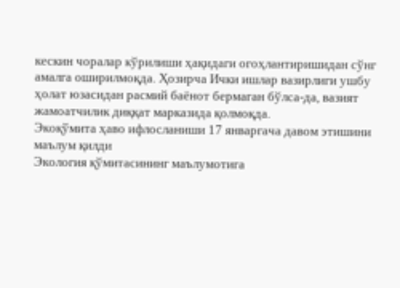кескин чоралар кўрилиши ҳақидаги огоҳлантиришидан сўнг амалга оширилмоқда. Ҳозирча Ички ишлар вазирлиги ушбу ҳолат юзасидан расмий баёнот бермаган бўлса-да, вазият жамоатчилик диққат марказида қолмоқда.
Экоқўмита ҳаво ифлосланиши 17 январгача давом этишини маълум қилди
Экология қўмитасининг маълумотига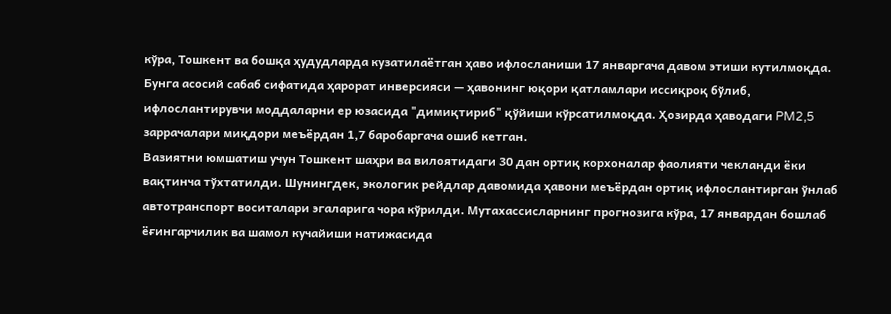кўра, Тошкент ва бошқа ҳудудларда кузатилаётган ҳаво ифлосланиши 17 январгача давом этиши кутилмоқда. Бунга асосий сабаб сифатида ҳарорат инверсияси — ҳавонинг юқори қатламлари иссиқроқ бўлиб, ифлослантирувчи моддаларни ер юзасида "димиқтириб" қўйиши кўрсатилмоқда. Ҳозирда ҳаводаги PM2,5 заррачалари миқдори меъёрдан 1,7 баробаргача ошиб кетган.
Вазиятни юмшатиш учун Тошкент шаҳри ва вилоятидаги 30 дан ортиқ корхоналар фаолияти чекланди ёки вақтинча тўхтатилди. Шунингдек, экологик рейдлар давомида ҳавони меъёрдан ортиқ ифлослантирган ўнлаб автотранспорт воситалари эгаларига чора кўрилди. Мутахассисларнинг прогнозига кўра, 17 январдан бошлаб ёғингарчилик ва шамол кучайиши натижасида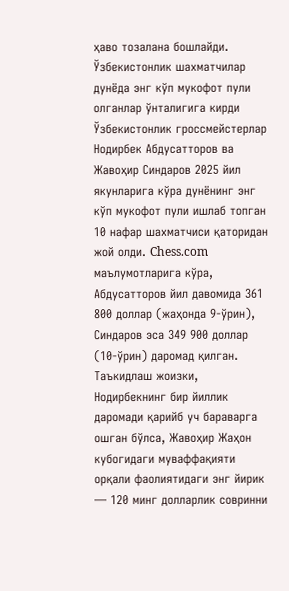ҳаво тозалана бошлайди.
Ўзбекистонлик шахматчилар дунёда энг кўп мукофот пули олганлар ўнталигига кирди
Ўзбекистонлик гроссмейстерлар Нодирбек Абдусатторов ва Жавоҳир Синдаров 2025 йил якунларига кўра дунёнинг энг кўп мукофот пули ишлаб топган 10 нафар шахматчиси қаторидан жой олди. Chess.com маълумотларига кўра, Абдусатторов йил давомида 361 800 доллар (жаҳонда 9-ўрин), Синдаров эса 349 900 доллар (10-ўрин) даромад қилган. Таъкидлаш жоизки, Нодирбекнинг бир йиллик даромади қарийб уч бараварга ошган бўлса, Жавоҳир Жаҳон кубогидаги муваффақияти орқали фаолиятидаги энг йирик — 120 минг долларлик совринни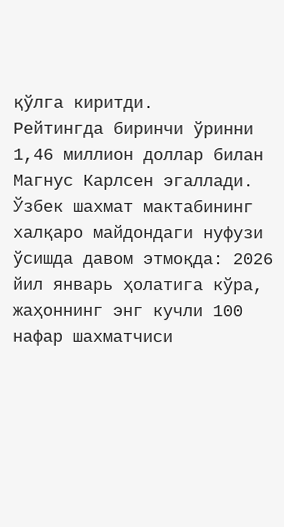қўлга киритди.
Рейтингда биринчи ўринни 1,46 миллион доллар билан Магнус Карлсен эгаллади. Ўзбек шахмат мактабининг халқаро майдондаги нуфузи ўсишда давом этмоқда: 2026 йил январь ҳолатига кўра, жаҳоннинг энг кучли 100 нафар шахматчиси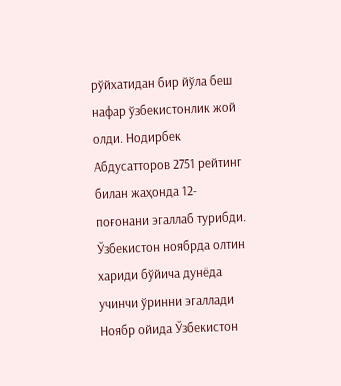рўйхатидан бир йўла беш нафар ўзбекистонлик жой олди. Нодирбек Абдусатторов 2751 рейтинг билан жаҳонда 12-поғонани эгаллаб турибди.
Ўзбекистон ноябрда олтин хариди бўйича дунёда учинчи ўринни эгаллади
Ноябр ойида Ўзбекистон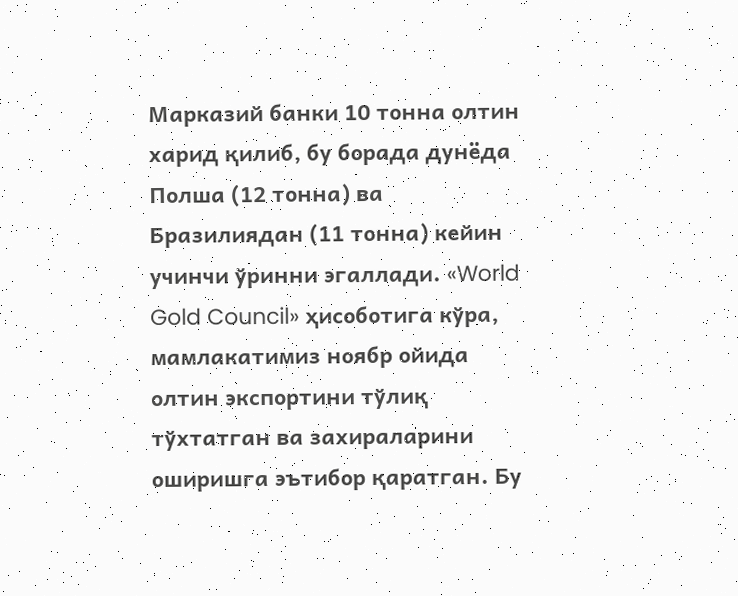Марказий банки 10 тонна олтин харид қилиб, бу борада дунёда Полша (12 тонна) ва Бразилиядан (11 тонна) кейин учинчи ўринни эгаллади. «World Gold Council» ҳисоботига кўра, мамлакатимиз ноябр ойида олтин экспортини тўлиқ тўхтатган ва захираларини оширишга эътибор қаратган. Бу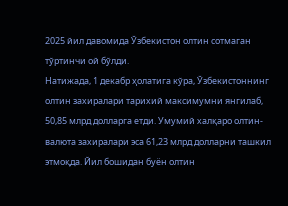2025 йил давомида Ўзбекистон олтин сотмаган тўртинчи ой бўлди.
Натижада, 1 декабр ҳолатига кўра, Ўзбекистоннинг олтин захиралари тарихий максимумни янгилаб, 50,85 млрд долларга етди. Умумий халқаро олтин-валюта захиралари эса 61,23 млрд долларни ташкил этмоқда. Йил бошидан буён олтин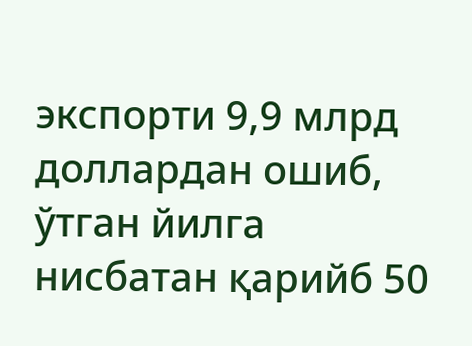экспорти 9,9 млрд доллардан ошиб, ўтган йилга нисбатан қарийб 50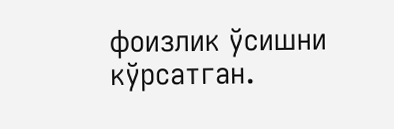фоизлик ўсишни кўрсатган.